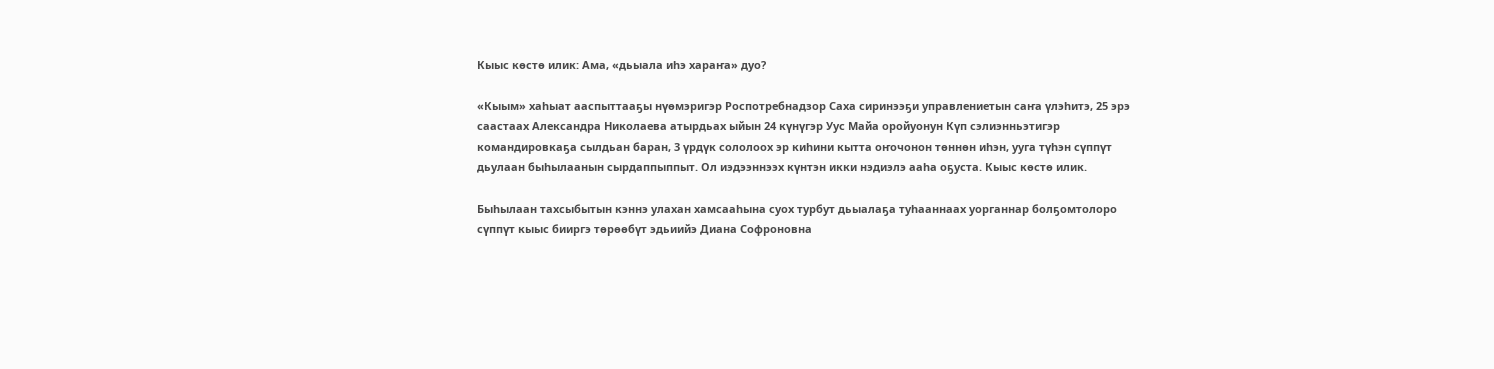Кыыс көстө илик: Ама, «дьыала иһэ хараҥа» дуо?

«Кыым» хаһыат ааспыттааҕы нүөмэригэр Роспотребнадзор Саха сиринээҕи управлениетын саҥа үлэһитэ, 25 эрэ саастаах Александра Николаева атырдьах ыйын 24 күнүгэр Уус Майа оройуонун Күп сэлиэнньэтигэр командировкаҕа сылдьан баран, 3 үрдүк сололоох эр киһини кытта оҥочонон төннөн иһэн, ууга түһэн сүппүт дьулаан быһылаанын сырдаппыппыт. Ол иэдээннээх күнтэн икки нэдиэлэ ааһа оҕуста. Кыыс көстө илик.

Быһылаан тахсыбытын кэннэ улахан хамсааһына суох турбут дьыалаҕа туһааннаах уорганнар болҕомтолоро сүппүт кыыс бииргэ төрөөбүт эдьиийэ Диана Софроновна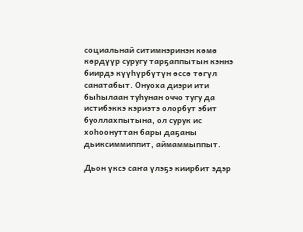социальнай ситимнэринэн көмө көрдүүр суругу тарҕаппытын кэннэ биирдэ күүһүрбүтүн өссө төгүл санатабыт. Онуоха диэри ити быһылаан туһунан оччо тугу да истибэккэ кэриэтэ олорбут эбит буоллахпытына, ол сурук ис хоһоонуттан бары даҕаны дьиксиммиппит, аймаммыппыт.

Дьон үксэ саҥа үлэҕэ киирбит эдэр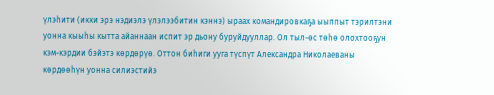үлэһити (икки эрэ нэдиэлэ үлэлээбитин кэннэ) ыраах командировкаҕа ыыппыт тэрилтэни уонна кыыһы кытта айаннаан испит эр дьону буруйдууллар. Ол тыл-өс төһө олохтооҕун кэм-кэрдии бэйэтэ көрдөрүө. Оттон биһиги ууга түспүт Александра Николаеваны көрдөөһүн уонна силиэстийэ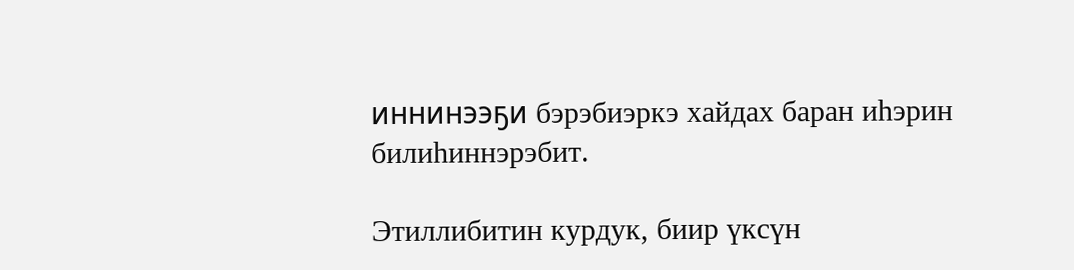иннинээҕи бэрэбиэркэ хайдах баран иһэрин билиһиннэрэбит.

Этиллибитин курдук, биир үксүн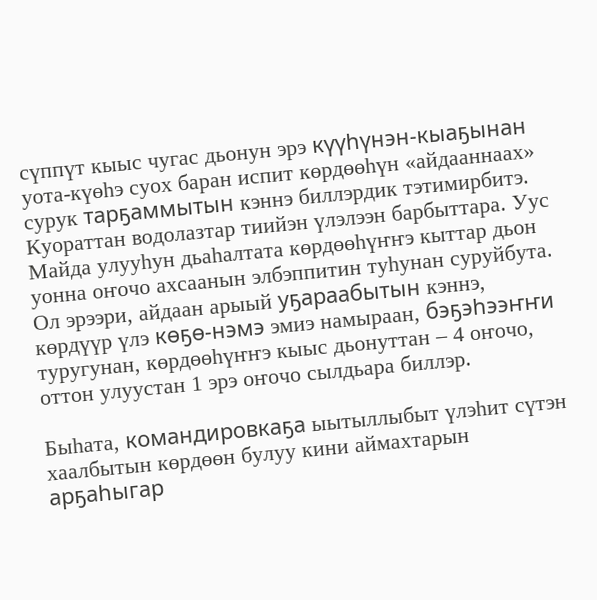сүппүт кыыс чугас дьонун эрэ күүһүнэн-кыаҕынан уота-күөһэ суох баран испит көрдөөһүн «айдааннаах» сурук тарҕаммытын кэннэ биллэрдик тэтимирбитэ. Куораттан водолазтар тиийэн үлэлээн барбыттара. Уус Майда улууһун дьаһалтата көрдөөһүҥҥэ кыттар дьон уонна оҥочо ахсаанын элбэппитин туһунан суруйбута. Ол эрээри, айдаан арыый уҕараабытын кэннэ, көрдүүр үлэ көҕө-нэмэ эмиэ намыраан, бэҕэһээҥҥи туругунан, көрдөөһүҥҥэ кыыс дьонуттан – 4 оҥочо, оттон улуустан 1 эрэ оҥочо сылдьара биллэр.

Быһата, командировкаҕа ыытыллыбыт үлэһит сүтэн хаалбытын көрдөөн булуу кини аймахтарын арҕаһыгар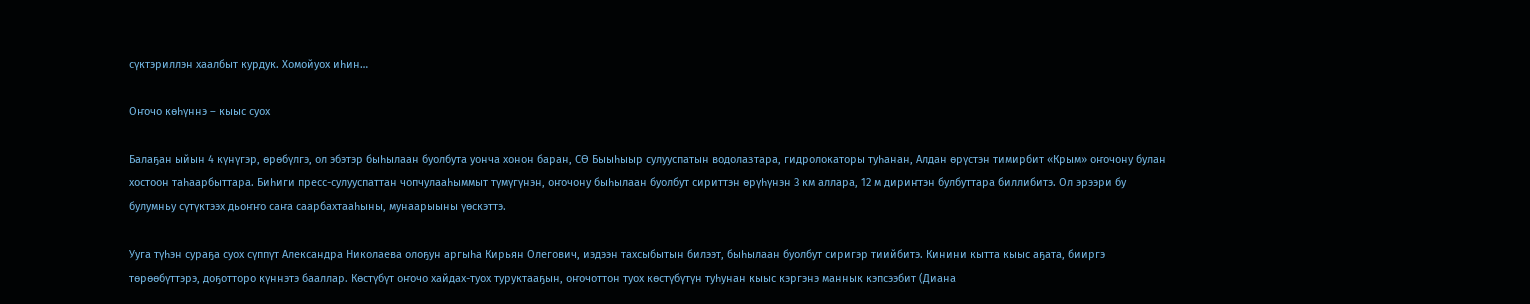сүктэриллэн хаалбыт курдук. Хомойуох иһин…

Оҥочо көһүннэ – кыыс суох

Балаҕан ыйын 4 күнүгэр, өрөбүлгэ, ол эбэтэр быһылаан буолбута уонча хонон баран, СӨ Быыһыыр сулууспатын водолазтара, гидролокаторы туһанан, Алдан өрүстэн тимирбит «Крым» оҥочону булан хостоон таһаарбыттара. Биһиги пресс-сулууспаттан чопчулааһыммыт түмүгүнэн, оҥочону быһылаан буолбут сириттэн өрүһүнэн 3 км аллара, 12 м дириҥтэн булбуттара биллибитэ. Ол эрээри бу булумньу сүтүктээх дьоҥҥо саҥа саарбахтааһыны, мунаарыыны үөскэттэ.

Ууга түһэн сураҕа суох сүппүт Александра Николаева олоҕун аргыһа Кирьян Олегович, иэдээн тахсыбытын билээт, быһылаан буолбут сиригэр тиийбитэ. Кинини кытта кыыс аҕата, бииргэ төрөөбүттэрэ, доҕотторо күннэтэ бааллар. Көстүбүт оҥочо хайдах-туох туруктааҕын, оҥочоттон туох көстүбүтүн туһунан кыыс кэргэнэ маннык кэпсээбит (Диана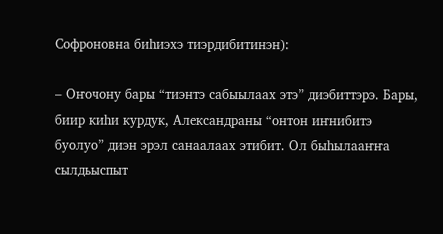Софроновна биһиэхэ тиэрдибитинэн):

– Оҥочону бары “тиэнтэ сабыылаах этэ” диэбиттэрэ. Бары, биир киһи курдук, Александраны “онтон иҥнибитэ буолуо” диэн эрэл санаалаах этибит. Ол быһылааҥҥа сылдьыспыт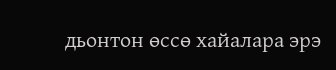дьонтон өссө хайалара эрэ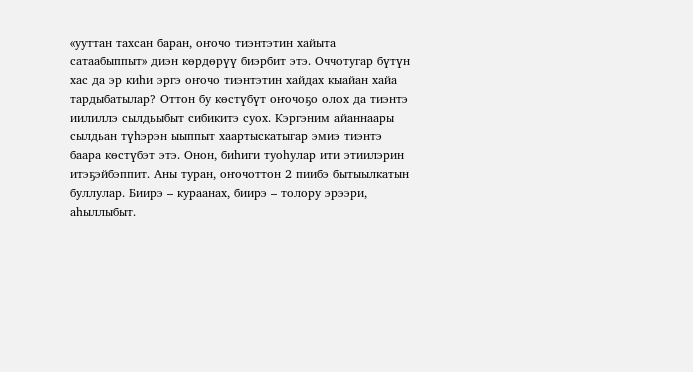«ууттан тахсан баран, оҥочо тиэнтэтин хайыта сатаабыппыт» диэн көрдөрүү биэрбит этэ. Оччотугар бүтүн хас да эр киһи эргэ оҥочо тиэнтэтин хайдах кыайан хайа тардыбатылар? Оттон бу көстүбүт оҥочоҕо олох да тиэнтэ иилиллэ сылдьыбыт сибикитэ суох. Кэргэним айаннаары сылдьан түһэрэн ыыппыт хаартыскатыгар эмиэ тиэнтэ баара көстүбэт этэ. Онон, биһиги туоһулар ити этиилэрин итэҕэйбэппит. Аны туран, оҥочоттон 2 пиибэ бытыылкатын буллулар. Биирэ – кураанах, биирэ – толору эрээри, аһыллыбыт.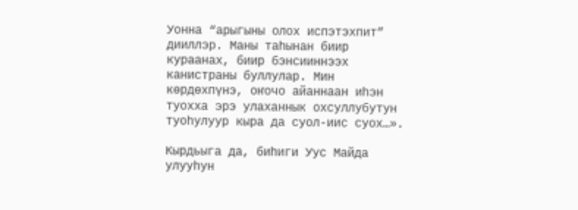Уонна “арыгыны олох испэтэхпит” дииллэр. Маны таһынан биир кураанах, биир бэнсииннээх канистраны буллулар. Мин көрдөхпүнэ, оҥочо айаннаан иһэн туохха эрэ улаханнык охсуллубутун туоһулуур кыра да суол-иис суох…».

Кырдьыга да, биһиги Уус Майда улууһун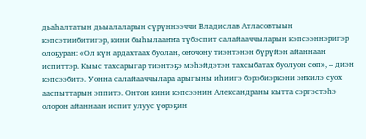дьаһалтатын дьыалаларын сүрүннээччи Владислав Атласовтыын кэпсэтиибитигэр, кини быһылааҥҥа түбэспит салайааччыларын кэпсээннэригэр олоҕуран: «Ол күн ардахтаах буолан, оҥочону тиэнтэнэн бүрүйэн айаннаан испиттэр. Кыыс тахсарыгар тиэнтэҕэ мэһэйдэтэн тахсыбатах буолуон сөп», – диэн кэпсээбитэ. Уонна салайааччылара арыгыны иһиигэ бэрэбиэркэни эҥкилэ суох ааспыттарын эппитэ. Онтон кини кэпсээнин Александраны кытта сэргэстэһэ олорон айаннаан испит улуус үөрэҕин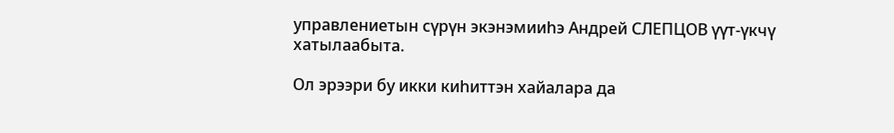управлениетын сүрүн экэнэмииһэ Андрей СЛЕПЦОВ үүт-үкчү хатылаабыта.

Ол эрээри бу икки киһиттэн хайалара да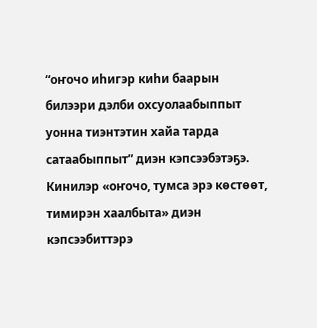“оҥочо иһигэр киһи баарын билээри дэлби охсуолаабыппыт уонна тиэнтэтин хайа тарда сатаабыппыт” диэн кэпсээбэтэҕэ. Кинилэр «оҥочо, тумса эрэ көстөөт, тимирэн хаалбыта» диэн кэпсээбиттэрэ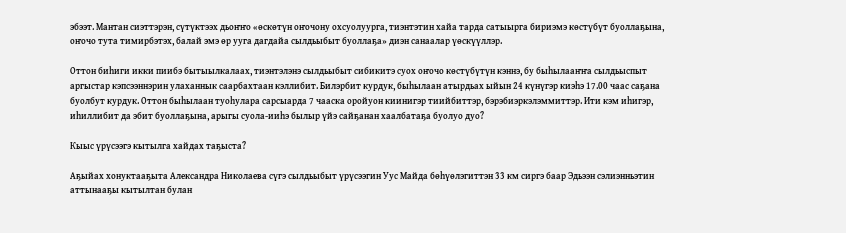эбээт. Мантан сиэттэрэн, сүтүктээх дьоҥҥо «өскөтүн оҥочону охсуолуурга, тиэнтэтин хайа тарда сатыырга бириэмэ көстүбүт буоллаҕына, оҥочо тута тимирбэтэх, балай эмэ өр ууга дагдайа сылдьыбыт буоллаҕа» диэн санаалар үөскүүллэр.

Оттон биһиги икки пиибэ бытыылкалаах, тиэнтэлэнэ сылдьыбыт сибикитэ суох оҥочо көстүбүтүн кэннэ, бу быһылааҥҥа сылдьыспыт аргыстар кэпсээннэрин улаханнык саарбахтаан кэллибит. Билэрбит курдук, быһылаан атырдьах ыйын 24 күнүгэр киэһэ 17.00 чаас саҕана буолбут курдук. Оттон быһылаан туоһулара сарсыарда 7 чааска оройуон киинигэр тиийбиттэр, бэрэбиэркэлэммиттэр. Ити кэм иһигэр, иһиллибит да эбит буоллаҕына, арыгы суола-ииһэ былыр үйэ сайҕанан хаалбатаҕа буолуо дуо?

Кыыс үрүсээгэ кытылга хайдах таҕыста?

Аҕыйах хонуктааҕыта Александра Николаева сүгэ сылдьыбыт үрүcээгин Уус Майда бөһүөлэгиттэн 33 км сиргэ баар Эдьээн сэлиэнньэтин аттынааҕы кытылтан булан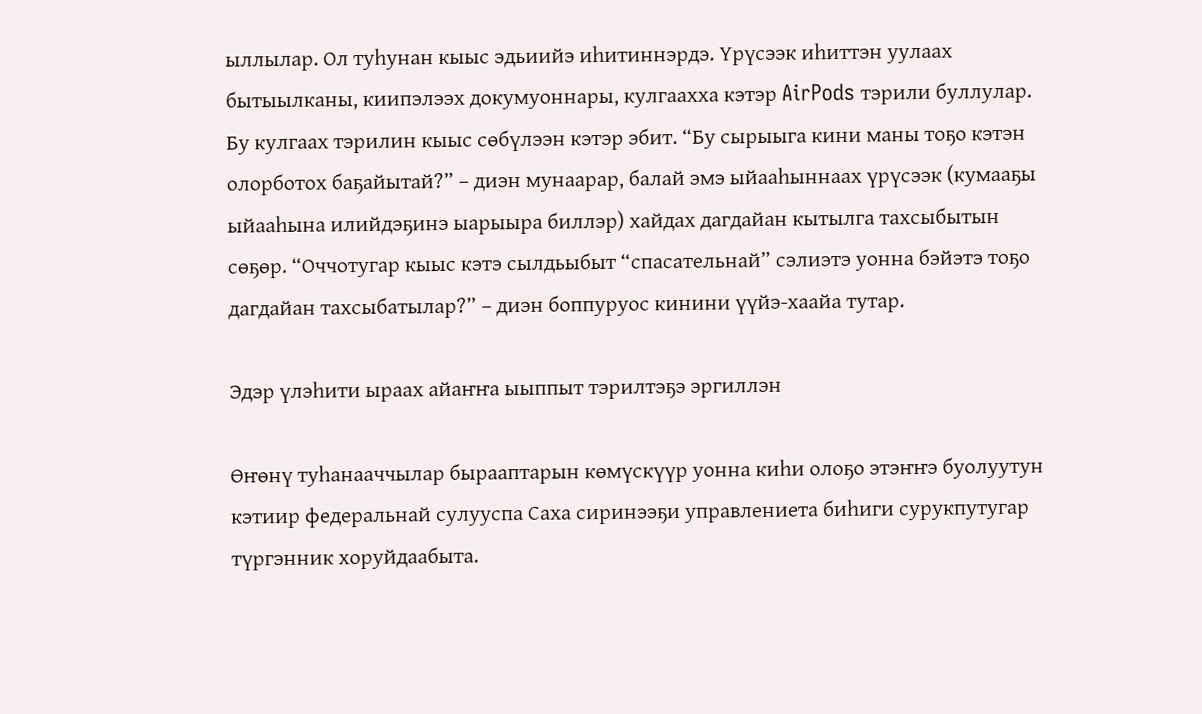ыллылар. Ол туһунан кыыс эдьиийэ иһитиннэрдэ. Үрүсээк иһиттэн уулаах бытыылканы, киипэлээх докумуоннары, кулгаахха кэтэр AirPods тэрили буллулар. Бу кулгаах тэрилин кыыс сөбүлээн кэтэр эбит. “Бу сырыыга кини маны тоҕо кэтэн олорботох баҕайытай?” – диэн мунаарар, балай эмэ ыйааһыннаах үрүсээк (кумааҕы ыйааһына илийдэҕинэ ыарыыра биллэр) хайдах дагдайан кытылга тахсыбытын сөҕөр. “Оччотугар кыыс кэтэ сылдьыбыт “спасательнай” сэлиэтэ уонна бэйэтэ тоҕо дагдайан тахсыбатылар?” – диэн боппуруос кинини үүйэ-хаайа тутар.

Эдэр үлэһити ыраах айаҥҥа ыыппыт тэрилтэҕэ эргиллэн

Өҥөнү туһанааччылар бырааптарын көмүскүүр уонна киһи олоҕо этэҥҥэ буолуутун кэтиир федеральнай сулууспа Саха сиринээҕи управлениета биһиги сурукпутугар түргэнник хоруйдаабыта.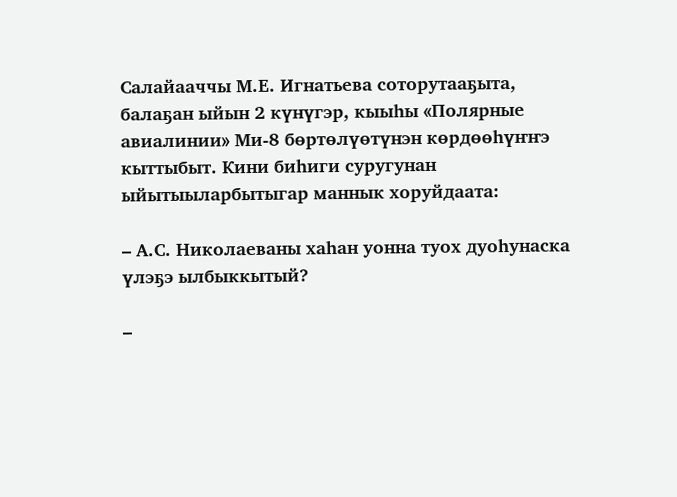Салайааччы М.Е. Игнатьева соторутааҕыта, балаҕан ыйын 2 күнүгэр, кыыһы «Полярные авиалинии» Ми-8 бөртөлүөтүнэн көрдөөһүҥҥэ кыттыбыт. Кини биһиги суругунан ыйытыыларбытыгар маннык хоруйдаата:

– А.С. Николаеваны хаһан уонна туох дуоһунаска үлэҕэ ылбыккытый?

–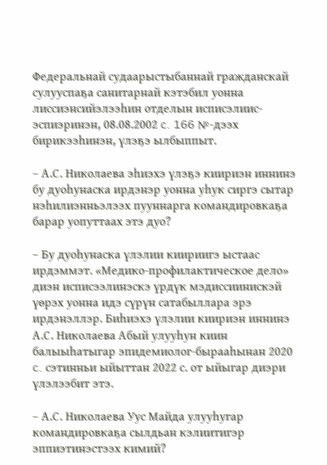Федеральнай судаарыстыбаннай гражданскай сулууспаҕа санитарнай кэтэбил уонна лиссиэнсийэлээһин отделын исписэлиис-эспиэринэн, 08.08.2002 c. 166 №-дээх бирикээһинэн, үлэҕэ ылбыппыт.

– А.С. Николаева эһиэхэ үлэҕэ киириэн иннинэ бу дуоһунаска ирдэнэр уонна уһук сиргэ сытар нэһилиэнньэлээх пууннарга командировкаҕа барар уопуттаах этэ дуо?

– Бу дуоһунаска үлэлии киириигэ ыстаас ирдэммэт. «Медико-профилактическое дело» диэн исписээлинэскэ үрдүк мэдиссиинискэй үөрэх уонна идэ сүрүн сатабыллара эрэ ирдэнэллэр. Биһиэхэ үлэлии киириэн иннинэ А.С. Николаева Абый улууһун киин балыыһатыгар эпидемиолог-бырааһынан 2020 c. сэтинньи ыйыттан 2022 с. от ыйыгар диэри үлэлээбит этэ.

– А.С. Николаева Уус Майда улууһугар командировкаҕа сылдьан кэлиитигэр эппиэтинэстээх кимий?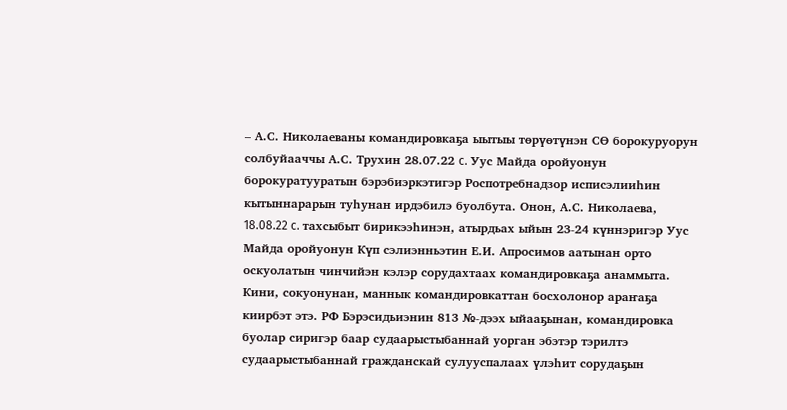– А.С. Николаеваны командировкаҕа ыытыы төрүөтүнэн СӨ борокуруорун солбуйааччы А.С. Трухин 28.07.22 c. Уус Майда оройуонун борокуратууратын бэрэбиэркэтигэр Роспотребнадзор исписэлииһин кытыннарарын туһунан ирдэбилэ буолбута. Онон, А.С. Николаева, 18.08.22 c. тахсыбыт бирикээһинэн, атырдьах ыйын 23-24 күннэригэр Уус Майда оройуонун Күп сэлиэнньэтин Е.И. Апросимов аатынан орто оскуолатын чинчийэн кэлэр сорудахтаах командировкаҕа анаммыта. Кини, сокуонунан, маннык командировкаттан босхолонор араҥаҕа киирбэт этэ. РФ Бэрэсидьиэнин 813 №-дээх ыйааҕынан, командировка буолар сиригэр баар судаарыстыбаннай уорган эбэтэр тэрилтэ судаарыстыбаннай гражданскай сулууспалаах үлэһит сорудаҕын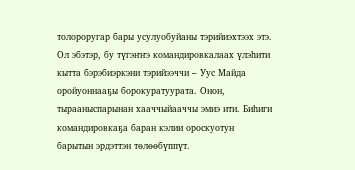толороругар бары усулуобуйаны тэрийиэхтээх этэ. Ол эбэтэр, бу түгэҥҥэ командировкалаах үлэһити кытта бэрэбиэркэни тэрийээччи – Уус Майда оройуоннааҕы борокуратуурата. Онон, тырааныспарынан хааччыйааччы эмиэ ити. Биһиги командировкаҕа баран кэлии ороскуотун барытын эрдэттэн төлөөбүппүт.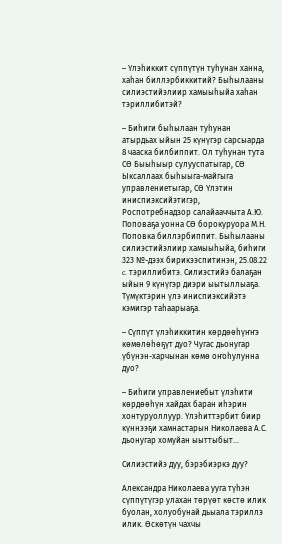– Үлэһиккит сүппүтүн туһунан ханна, хаһан биллэрбиккитий? Быһылааны силиэстийэлиир хамыыһыйа хаһан тэриллибитэй?

– Биһиги быһылаан туһунан атырдьах ыйын 25 күнүгэр сарсыарда 8 чааска билбиппит. Ол туһунан тута СӨ Быыһыыр сулууспатыгар, СӨ Ыксаллаах быһыыга-майгыга управлениетыгар, СӨ Үлэтин иниспиэксийэтигэр, Роспотребнадзор салайааччыта А.Ю. Поповаҕа уонна СӨ борокуруора М.Н. Поповка биллэрбиппит. Быһылааны силиэстийэлиир хамыыһыйа, биһиги 323 №-дээх бирикээспитинэн, 25.08.22 c. тэриллибитэ. Силиэстийэ балаҕан ыйын 9 күнүгэр диэри ыытыллыаҕа. Түмүктэрин үлэ иниспиэксийэтэ кэмигэр таһаарыаҕа.

– Сүппүт үлэһиккитин көрдөөһүҥҥэ көмөлөһөҕүт дуо? Чугас дьонугар үбүнэн-харчынан көмө оҥоһулунна дуо?

– Биһиги управлениебыт үлэһити көрдөөһүн хайдах баран иһэрин хонтуруоллуур. Үлэһиттэрбит биир күннээҕи хамнастарын Николаева А.С. дьонугар хомуйан ыыттыбыт…

Силиэстийэ дуу, бэрэбиэркэ дуу?

Александра Николаева ууга түһэн сүппүтүгэр улахан төрүөт көстө илик буолан, холуобунай дьыала тэриллэ илик. Өскөтүн чахчы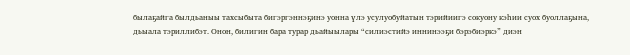былаҕайга былдьаныы тахсыбыта бигэргэннэҕинэ уонна үлэ усулуобуйатын тэрийиигэ сокуону кэһии суох буоллаҕына, дьыала тэриллибэт. Онон, билигин бара турар дьайыылары “силиэстийэ иннинээҕи бэрэбиэркэ” диэн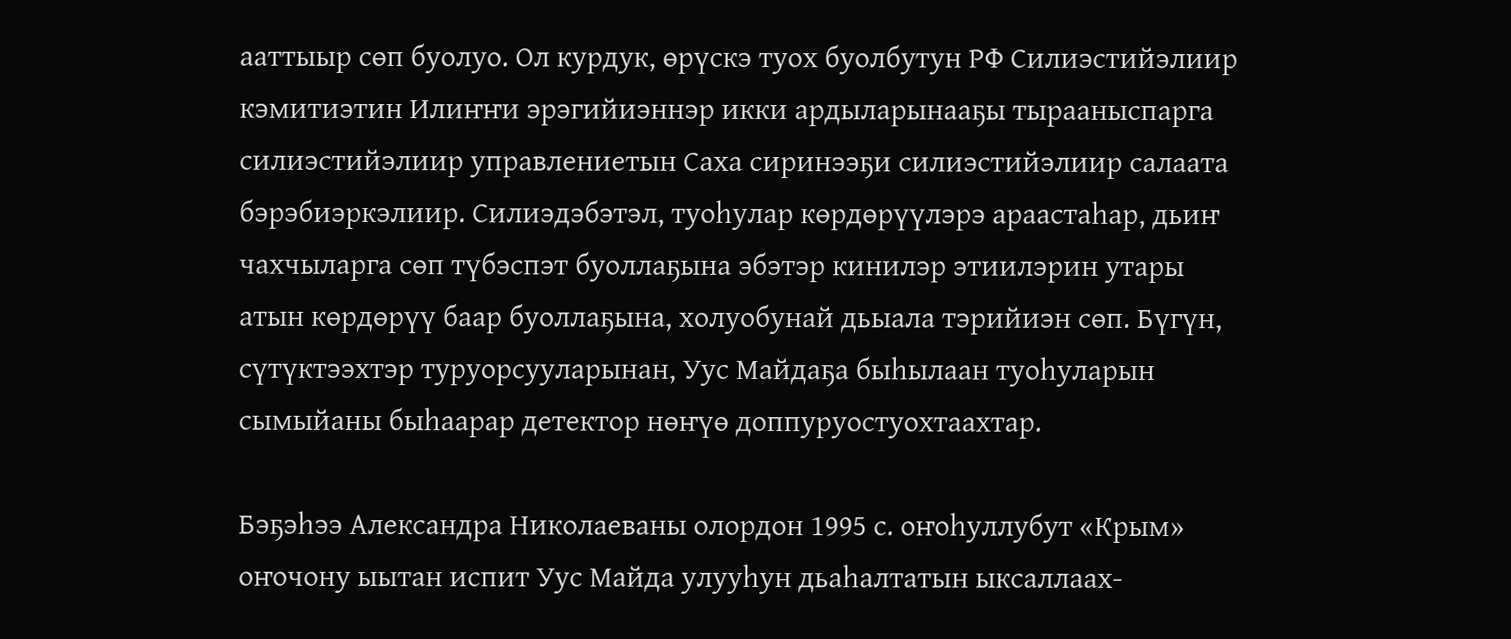ааттыыр сөп буолуо. Ол курдук, өрүскэ туох буолбутун РФ Силиэстийэлиир кэмитиэтин Илиҥҥи эрэгийиэннэр икки ардыларынааҕы тырааныспарга силиэстийэлиир управлениетын Саха сиринээҕи силиэстийэлиир салаата бэрэбиэркэлиир. Силиэдэбэтэл, туоһулар көрдөрүүлэрэ араастаһар, дьиҥ чахчыларга сөп түбэспэт буоллаҕына эбэтэр кинилэр этиилэрин утары атын көрдөрүү баар буоллаҕына, холуобунай дьыала тэрийиэн сөп. Бүгүн, сүтүктээхтэр туруорсууларынан, Уус Майдаҕа быһылаан туоһуларын сымыйаны быһаарар детектор нөҥүө доппуруостуохтаахтар.

Бэҕэһээ Александра Николаеваны олордон 1995 с. оҥоһуллубут «Крым» оҥочону ыытан испит Уус Майда улууһун дьаһалтатын ыксаллаах-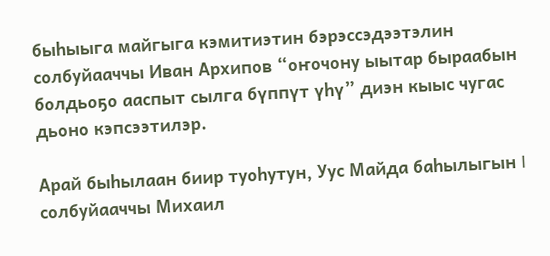быһыыга майгыга кэмитиэтин бэрэссэдээтэлин солбуйааччы Иван Архипов “оҥочону ыытар быраабын болдьоҕо ааспыт сылга бүппүт үһү” диэн кыыс чугас дьоно кэпсээтилэр.

Арай быһылаан биир туоһутун, Уус Майда баһылыгын I солбуйааччы Михаил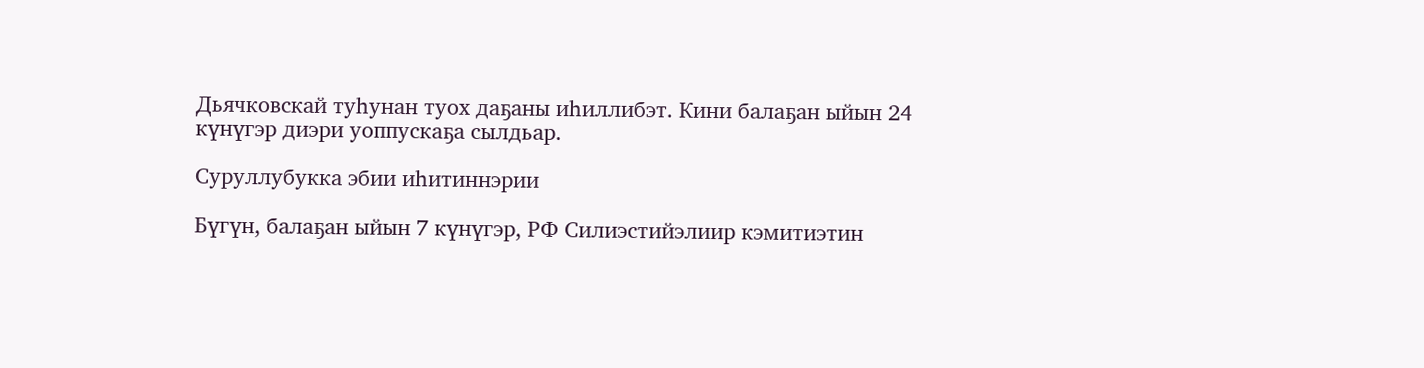Дьячковскай туһунан туох даҕаны иһиллибэт. Кини балаҕан ыйын 24 күнүгэр диэри уоппускаҕа сылдьар.

Суруллубукка эбии иһитиннэрии

Бүгүн, балаҕан ыйын 7 күнүгэр, РФ Силиэстийэлиир кэмитиэтин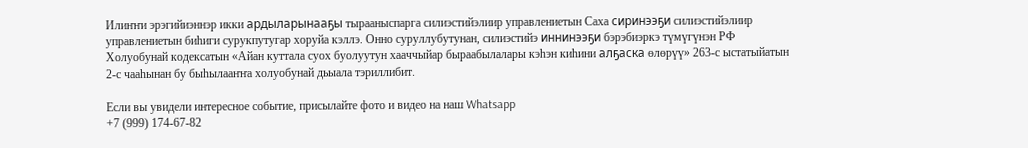Илиҥҥи эрэгийиэннэр икки ардыларынааҕы тырааныспарга силиэстийэлиир управлениетын Саха сиринээҕи силиэстийэлиир управлениетын биһиги сурукпутугар хоруйа кэллэ. Онно суруллубутунан, силиэстийэ иннинээҕи бэрэбиэркэ түмүгүнэн РФ Холуобунай кодексатын «Айан куттала суох буолуутун хааччыйар быраабылалары кэһэн киһини алҕаска өлөрүү» 263-с ыстатыйатын 2-с чааһынан бу быһылааҥҥа холуобунай дьыала тэриллибит.

Если вы увидели интересное событие, присылайте фото и видео на наш Whatsapp
+7 (999) 174-67-82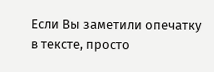Если Вы заметили опечатку в тексте, просто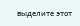выделите этот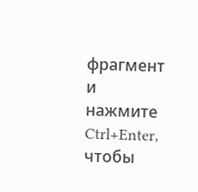фрагмент и нажмите Ctrl+Enter, чтобы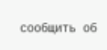сообщить об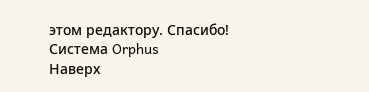этом редактору. Спасибо!
Система Orphus
Наверх